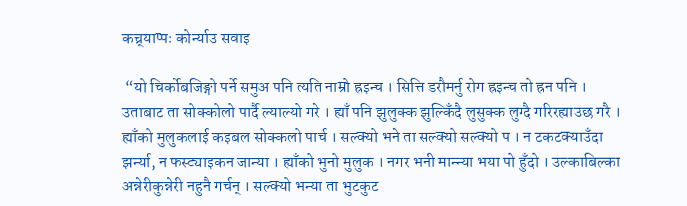कच्र्याप्पः कोर्न्याउ सवाइ

 “यो चिर्कोबजिङ्गो पर्ने समुअ पनि त्यति नाम्रो ह्रइन्च । सित्ति डरौमर्नु रोग ह्रइन्च तो ह्रन पनि । उताबाट ता सोक्कोलो पार्दै ल्याल्यो गरे । ह्याँ पनि झुलुक्क झुल्किँदै लुसुक्क लुग्दै गरिरह्याउछ गरै । ह्याँको मुलुकलाई कइबल सोक्कलो पार्च । सल्क्यो भने ता सल्क्यो सल्क्यो प । न टकटक्याउँदा झर्न्या, न फस्ट्याइकन जान्या । ह्याँको भुनो मुलुक । नगर भनी मान्न्या भया पो हुँदो । उल्काबिल्का अन्नेरीकुन्नेरी नहुनै गर्चन् । सल्क्यो भन्या ता भुटकुट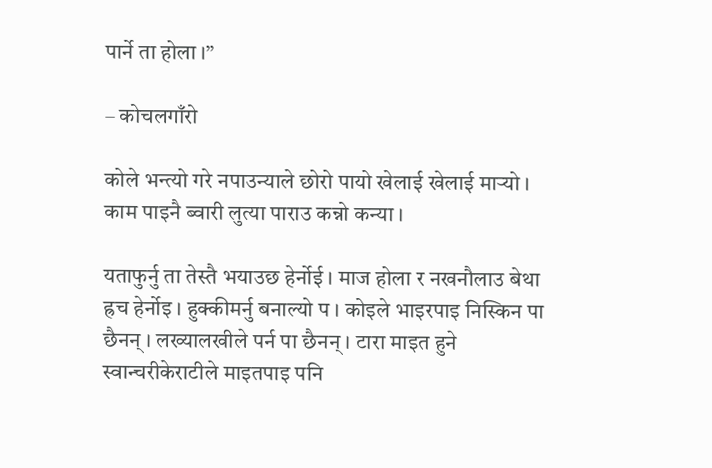पार्ने ता होला ।”

– कोचलगाँरो

कोले भन्त्यो गरे नपाउन्याले छोरो पायो खेलाई खेलाई मार्‍यो । काम पाइनै ब्वारी लुत्या पाराउ कन्नो कन्या ।

यताफुर्नु ता तेस्तै भयाउछ हेर्नोई । माज होला र नखनौलाउ बेथा ह्रच हेर्नोइ । हुक्कीमर्नु बनाल्यो प । कोइले भाइरपाइ निस्किन पा छैनन् । लख्यालखीले पर्न पा छैनन् । टारा माइत हुने स्वान्चरीकेराटीले माइतपाइ पनि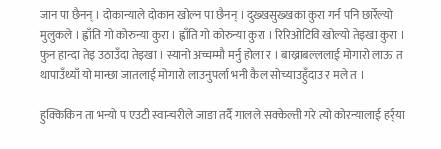जान पा छैनन् । दोकान्याले दोकान खोल्न पा छैनन् । दुख्खसुख्खका कुरा गर्न पनि छार्रेल्यो मुलुकले । ह्वाँति गो कोरुन्या कुरा । ह्वाँति गो कोरुन्या कुरा । रिरिओटिवि खोल्यो तेइखा कुरा । फुन हान्दा तेइ उठाउँदा तेइखा । स्यानो अच्चम्मौ मर्नु होला र । बाख्राबल्ललाई मोगारो लाऊ त थापाउँथ्याँ यो मान्छा जातलाई मोगारो लाउनुपर्ला भनी कैल सोच्याउहुँदाउ र मले त ।

हुक्किकिन ता भन्यो प एउटी स्वान्चरीले जाङा तर्दै गालले सक्केल्ती गरे त्यो कोरन्यालाई हर्र्या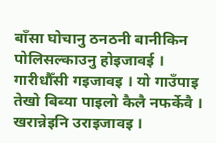बाँसा घोचानु ठनठनी बानीकिन पोलिसल्काउनु होइजावई । गारीधौँसी गइजावइ । यो गाउँपाइ तेखो बिब्या पाइलो कैलै नफर्केवै । खरान्नेइनि उराइजावइ ।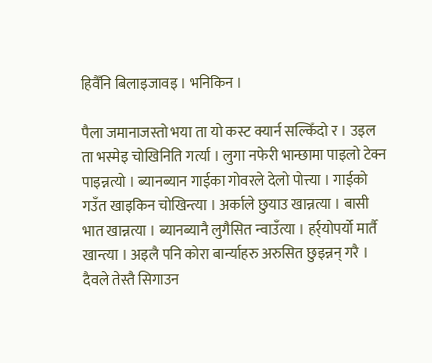हिवैँनि बिलाइजावइ । भनिकिन ।

पैला जमानाजस्तो भया ता यो कस्ट क्यार्न सल्किँदो र । उइल ता भस्मेइ चोखिनिति गर्त्या । लुगा नफेरी भान्छामा पाइलो टेक्न पाइन्नत्यो । ब्यानब्यान गाईका गोवरले देलो पोत्त्या । गाईको गउँत खाइकिन चोखिन्त्या । अर्काले छुयाउ खान्नत्या । बासी भात खान्नत्या । ब्यानब्यानै लुगैसित न्वाउँत्या । हर्र्योपर्यो मार्तै खान्त्या । अइलै पनि कोरा बार्न्याहरु अरुसित छुइन्नन् गरै । दैवले तेस्तै सिगाउन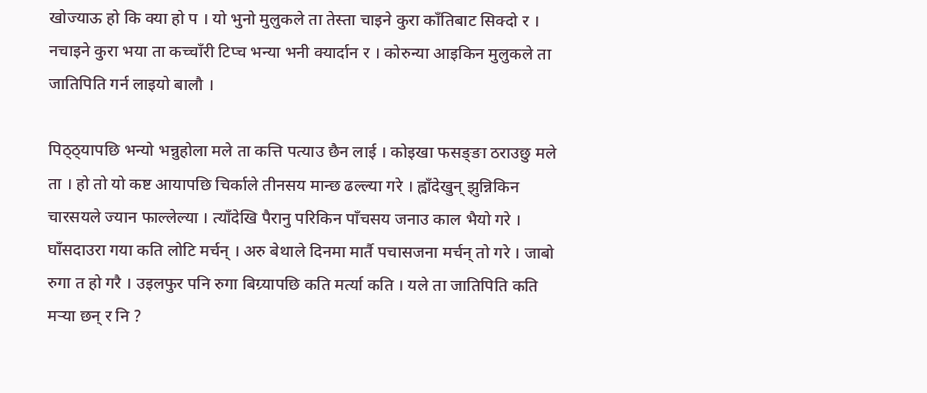खोज्याऊ हो कि क्या हो प । यो भुनो मुलुकले ता तेस्ता चाइने कुरा काँतिबाट सिक्दो र । नचाइने कुरा भया ता कच्चाँरी टिप्च भन्या भनी क्यार्दान र । कोरुन्या आइकिन मुलुकले ता जातिपिति गर्न लाइयो बालौ ।

पिठ्ठ्यापछि भन्यो भन्नुहोला मले ता कत्ति पत्याउ छैन लाई । कोइखा फसङ्ङा ठराउछु मले ता । हो तो यो कष्ट आयापछि चिर्काले तीनसय मान्छ ढल्ल्या गरे । ह्वाँदेखुन् झुन्निकिन चारसयले ज्यान फाल्लेल्या । त्याँदेखि पैरानु परिकिन पाँचसय जनाउ काल भैयो गरे । घाँसदाउरा गया कति लोटि मर्चन् । अरु बेथाले दिनमा मार्तै पचासजना मर्चन् तो गरे । जाबो रुगा त हो गरै । उइलफुर पनि रुगा बिग्र्यापछि कति मर्त्या कति । यले ता जातिपिति कति मर्‍या छन् र नि ?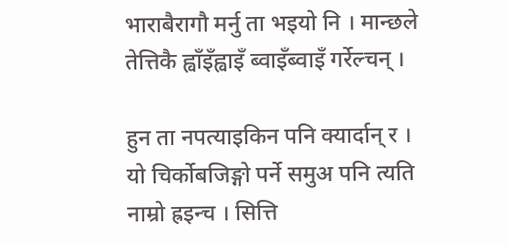भाराबैरागौ मर्नु ता भइयो नि । मान्छले तेत्तिकै ह्वाँइँह्वाइँ ब्वाइँब्वाइँ गर्रेल्चन् ।

हुन ता नपत्याइकिन पनि क्यार्दान् र । यो चिर्कोबजिङ्गो पर्ने समुअ पनि त्यति नाम्रो ह्रइन्च । सित्ति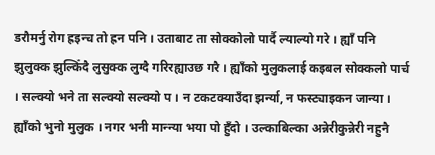डरौमर्नु रोग ह्रइन्च तो ह्रन पनि । उताबाट ता सोक्कोलो पार्दै ल्याल्यो गरे । ह्याँ पनि झुलुक्क झुल्किँदै लुसुक्क लुग्दै गरिरह्याउछ गरै । ह्याँको मुलुकलाई कइबल सोक्कलो पार्च । सल्क्यो भने ता सल्क्यो सल्क्यो प । न टकटक्याउँदा झर्न्या, न फस्ट्याइकन जान्या । ह्याँको भुनो मुलुक । नगर भनी मान्न्या भया पो हुँदो । उल्काबिल्का अन्नेरीकुन्नेरी नहुनै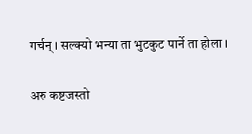गर्चन् । सल्क्यो भन्या ता भुटकुट पार्ने ता होला ।

अरु कष्टजस्तो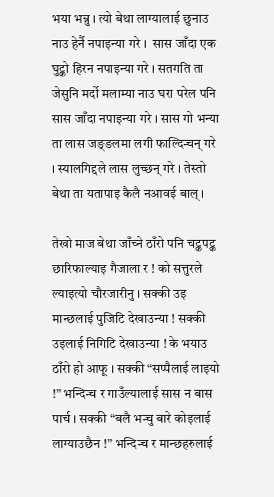भया भन्नु । त्यो बेथा लाग्यालाई छुनाउ नाउ हेर्नै नपाइन्या गरे ।  सास जाँदा एक घुट्को हिरन नपाइन्या गरे । सतगति ता जेसुनि मर्दो मलाम्या नाउ घरा परेल पनि सास जाँदा नपाइन्या गरे । सास गो भन्या ता लास जङ्ङलमा लगी फाल्दिन्चन् गरे । स्यालगिद्दले लास लुच्छन् गरे । तेस्तो बेथा ता यतापाइ कैलै नआवई बाल् ।

तेखो माज बेथा जाँच्ने ठाँरो पनि चट्कपट्क छारिफाल्याइ गैजाला र ! को सत्तुरले ल्याइत्यो चौरजारीनु । सक्की उइ मान्छलाई पुजिटि देखाउन्या ! सक्की उइलाई निगिटि देखाउन्या ! के भयाउ ठाँरो हो आफू । सक्की “सप्पैलाई लाइयो !” भन्दिन्च र गाउँल्यालाई सास न बास पार्च । सक्की “बलै भन्चु बारे कोइलाई लाग्याउछैन !” भन्दिन्च र मान्छहरुलाई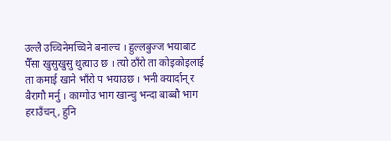उल्लै उच्चिनेमच्चिने बनाल्च । हुल्लबुज्ज भयाबाट पैँसा खुसुखुसु थुत्याउ छ । त्यो ठाँरो ता कोइकोइलाई ता कमाई खाने भाँरो प भयाउछ । भनी क्यार्दान् र बैरागौ मर्नु । काग्गोउ भाग खान्चु भन्दा बाब्बौ भाग हराउँचन्, हुनि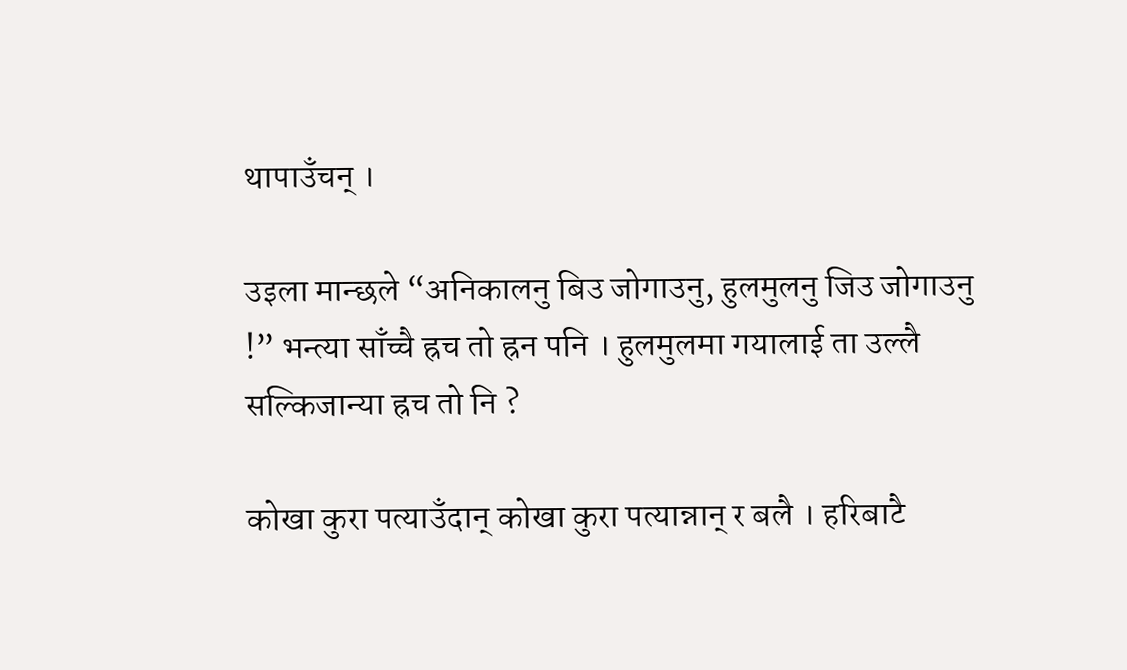थापाउँचन् ।

उइला मान्छले “अनिकालनु बिउ जोगाउनु, हुलमुलनु जिउ जोगाउनु !” भन्त्या साँच्चै ह्रच तो ह्रन पनि । हुलमुलमा गयालाई ता उल्लै सल्किजान्या ह्रच तो नि ?

कोखा कुरा पत्याउँदान् कोखा कुरा पत्यान्नान् र बलै । हरिबाटै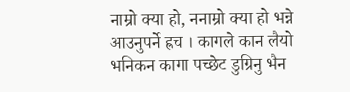नाम्रो क्या हो, ननाम्रो क्या हो भन्ने आउनुपर्ने ह्रच । कागले कान लैयो भनिकन कागा पच्छेट डुग्रिनु भैन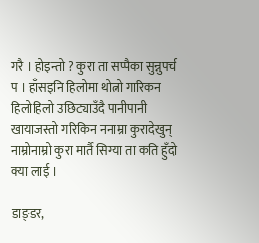गरै । होइन्तो ? कुरा ता सप्पैका सुन्नुपर्च प । हाँसइनि हिलोमा थोत्नो गारिकन हिलोहिलो उछिट्याउँदै पानीपानी खायाजस्तो गरिकिन ननाम्रा कुरादेखुन् नाम्रोनाम्रो कुरा मार्तै सिग्या ता कति हुँदो क्या लाई ।

डाङ्डर,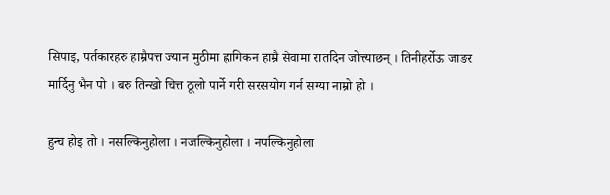सिपाइ, पर्तकारहरु हाम्रैपत्त ज्यान मुठीमा ह्रागिकन हाम्रै सेवामा रातदिन जोत्त्याछन् । तिनीहर्रोऊ जाङर मार्दिनु भैन पो । बरु तिन्खो चित्त ठूलो पार्ने गरी सरसयोग गर्न सग्या नाम्रो हो ।

हुन्च होइ तो । नसल्किनुहोला । नजल्किनुहोला । नपल्किनुहोला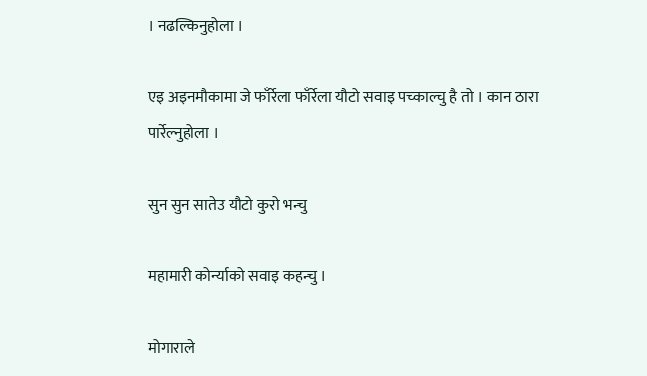। नढल्किनुहोला ।

एइ अइनमौकामा जे फाँर्रेला फाँर्रेला यौटो सवाइ पच्काल्चु है तो । कान ठारा पार्रेल्नुहोला ।

सुन सुन सातेउ यौटो कुरो भन्चु

महामारी कोर्न्याको सवाइ कहन्चु ।

मोगाराले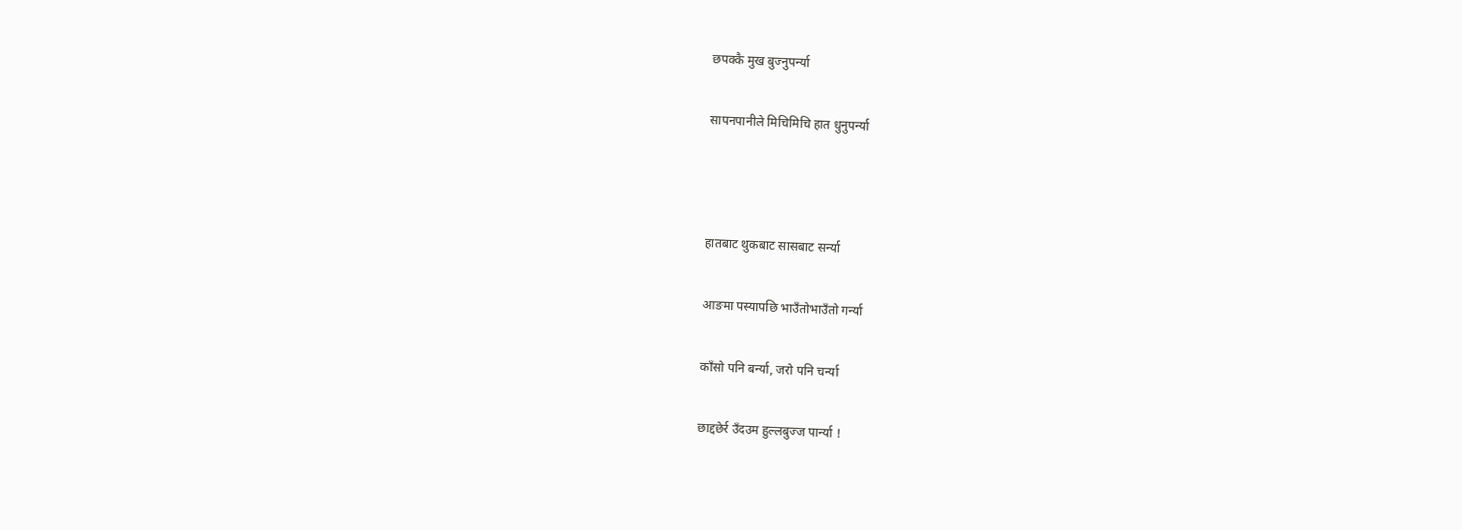छपक्कै मुख बुज्नुपर्न्या

सापनपानीले मिचिमिचि हात धुनुपर्न्या



हातबाट थुकबाट सासबाट सर्न्या

आङमा पस्यापछि भाउँतोभाउँतो गर्न्या

काँसो पनि बर्न्या, जरो पनि चर्न्या

छाद्दछेर्र उँदउम हुल्लबुज्ज पार्न्या !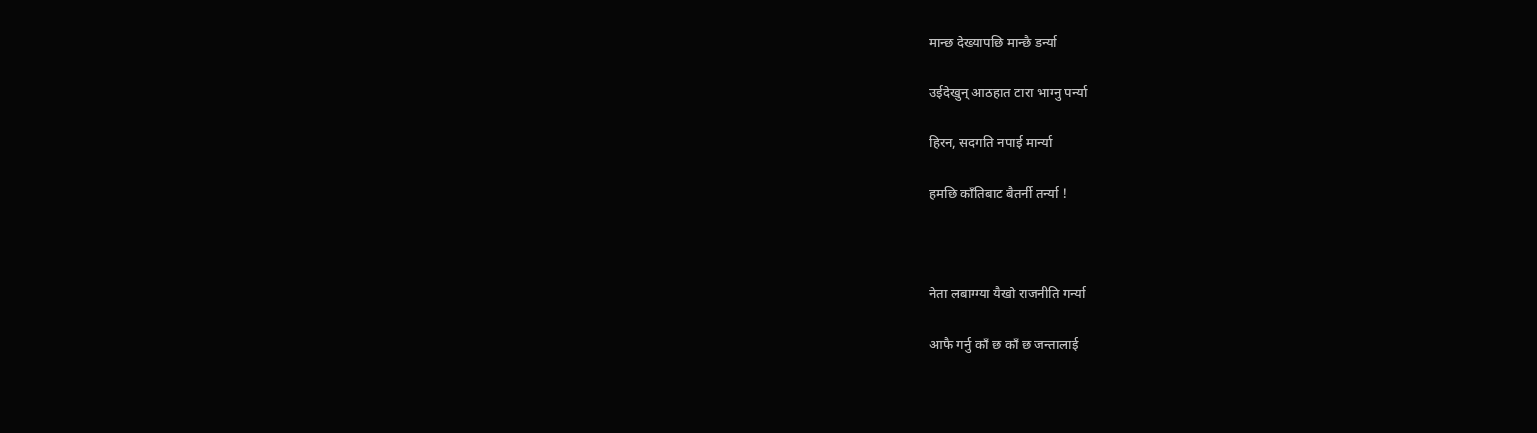मान्छ देख्यापछि मान्छै डर्न्या

उईदेखुन् आठहात टारा भाग्नु पर्न्या

हिरन, सदगति नपाई मार्न्या

हमछि काँतिबाट बैतर्नी तर्न्या !



नेता लबाग्ग्या यैखो राजनीति गर्न्या

आफै गर्नु काँ छ काँ छ जन्तालाई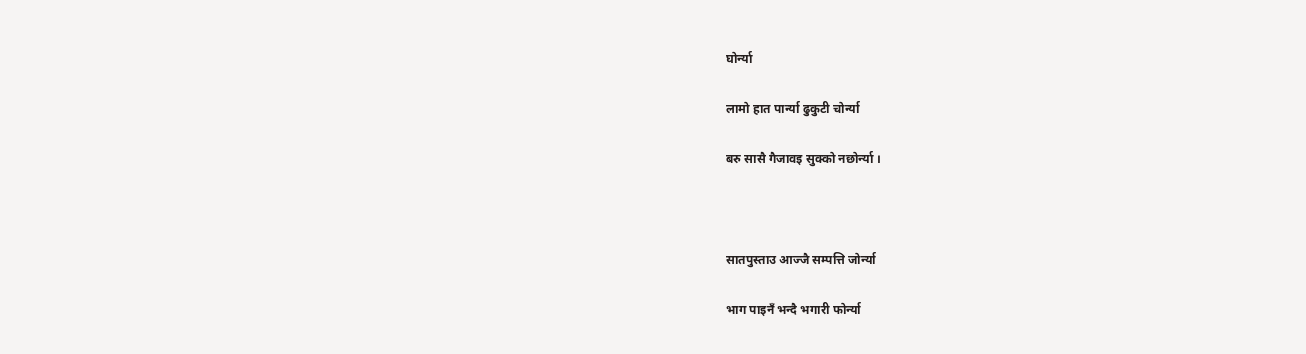घोर्न्या

लामो हात पार्न्या ढुकुटी चोर्न्या

बरु सासै गैजावइ सुक्को नछोर्न्या ।



सातपुस्ताउ आज्जै सम्पत्ति जोर्न्या

भाग पाइनँ भन्दै भगारी फोर्न्या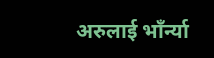अरुलाई भाँर्न्या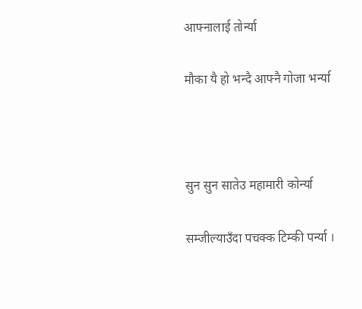आफ्नालाई तोर्न्या

मौका यै हो भन्दै आफ्नै गोजा भर्न्या



सुन सुन सातेउ महामारी कोर्न्या

सम्जील्याउँदा पचक्क टिम्की पर्न्या ।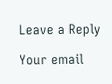Leave a Reply

Your email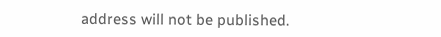address will not be published.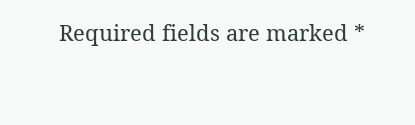Required fields are marked *